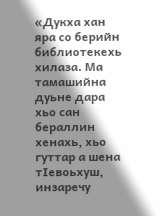«Дукха хан яра со берийн библиотекехь хилаза. Ма тамашийна дуьне дара хьо сан бераллин хенахь, хьо гуттар а шена тIевоьхуш, инзаречу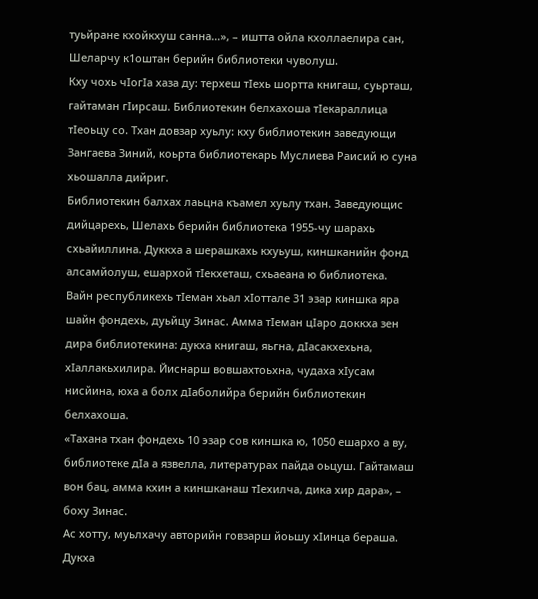туьйране кхойкхуш санна…», – иштта ойла кхоллаелира сан, Шеларчу к1оштан берийн библиотеки чуволуш.
Кху чохь чIогIа хаза ду: терхеш тIехь шортта книгаш, суьрташ, гайтаман гIирсаш. Библиотекин белхахоша тIекараллица тIеоьцу со. Тхан довзар хуьлу: кху библиотекин заведующи Зангаева Зиний, коьрта библиотекарь Муслиева Раисий ю суна хьошалла дийриг.
Библиотекин балхах лаьцна къамел хуьлу тхан. Заведующис дийцарехь, Шелахь берийн библиотека 1955-чу шарахь схьайиллина. Дуккха а шерашкахь кхуьуш, киншканийн фонд алсамйолуш, ешархой тIекхеташ, схьаеана ю библиотека.
Вайн республикехь тIеман хьал хIоттале 31 эзар киншка яра шайн фондехь, дуьйцу Зинас. Амма тIеман цIаро доккха зен дира библиотекина: дукха книгаш, яьгна, дIасакхехьна, хIаллакьхилира. Йиснарш вовшахтоьхна, чудаха хIусам нисйина, юха а болх дIаболийра берийн библиотекин белхахоша.
«Тахана тхан фондехь 10 эзар сов киншка ю, 1050 ешархо а ву, библиотеке дIа а язвелла, литературах пайда оьцуш. Гайтамаш вон бац, амма кхин а киншканаш тIехилча, дика хир дара», – боху Зинас.
Ас хотту, муьлхачу авторийн говзарш йоьшу хIинца бераша. Дукха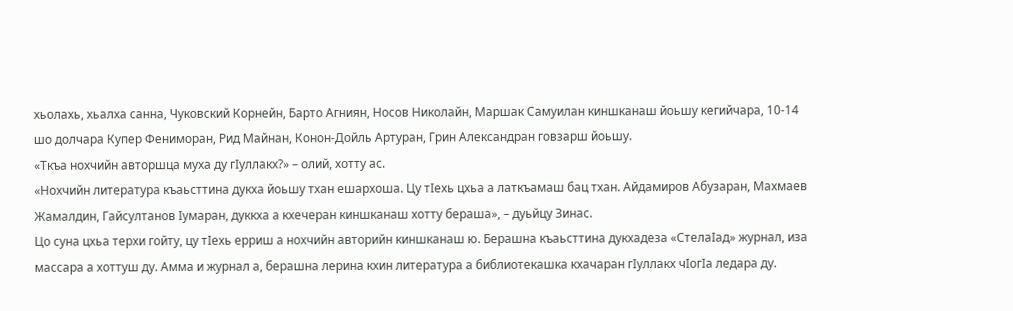хьолахь, хьалха санна, Чуковский Корнейн, Барто Агниян, Носов Николайн, Маршак Самуилан киншканаш йоьшу кегийчара, 10-14 шо долчара Купер Фениморан, Рид Майнан, Конон-Дойль Артуран, Грин Александран говзарш йоьшу.
«Ткъа нохчийн авторшца муха ду гIуллакх?» – олий, хотту ас.
«Нохчийн литература къаьсттина дукха йоьшу тхан ешархоша. Цу тIехь цхьа а латкъамаш бац тхан. Айдамиров Абузаран, Махмаев Жамалдин, Гайсултанов Iумаран, дуккха а кхечеран киншканаш хотту бераша», – дуьйцу Зинас.
Цо суна цхьа терхи гойту, цу тIехь ерриш а нохчийн авторийн киншканаш ю. Берашна къаьсттина дукхадеза «СтелаIад» журнал, иза массара а хоттуш ду. Амма и журнал а, берашна лерина кхин литература а библиотекашка кхачаран гIуллакх чIогIа ледара ду.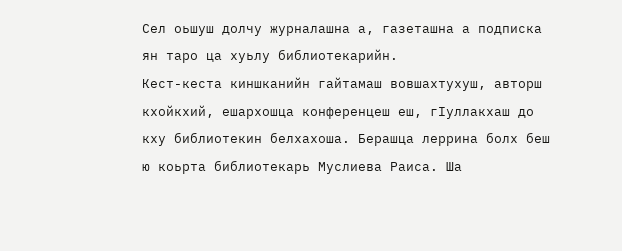Сел оьшуш долчу журналашна а, газеташна а подписка ян таро ца хуьлу библиотекарийн.
Кест-кеста киншканийн гайтамаш вовшахтухуш, авторш кхойкхий, ешархошца конференцеш еш, гIуллакхаш до кху библиотекин белхахоша. Берашца леррина болх беш ю коьрта библиотекарь Муслиева Раиса. Ша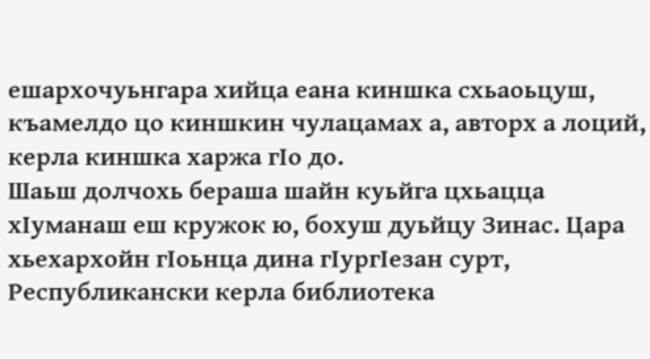ешархочуьнгара хийца еана киншка схьаоьцуш, къамелдо цо киншкин чулацамах а, авторх а лоций, керла киншка харжа гIо до.
Шаьш долчохь бераша шайн куьйга цхьацца хIуманаш еш кружок ю, бохуш дуьйцу Зинас. Цара хьехархойн гIоьнца дина гIургIезан сурт, Республикански керла библиотека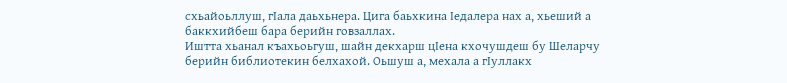схьайоьллуш, гIала даьхьнера. Цига баьхкина Iедалера нах а, хьеший а баккхийбеш бара берийн говзаллах.
Иштта хьанал къахьоьгуш, шайн декхарш цIена кхочушдеш бу Шеларчу берийн библиотекин белхахой. Оьшуш а, мехала а гIуллакх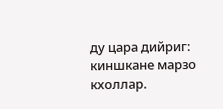ду цара дийриг: киншкане марзо кхоллар.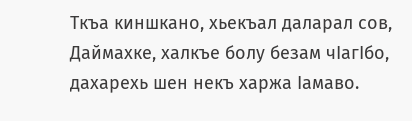Ткъа киншкано, хьекъал даларал сов, Даймахке, халкъе болу безам чIагIбо, дахарехь шен некъ харжа Iамаво.